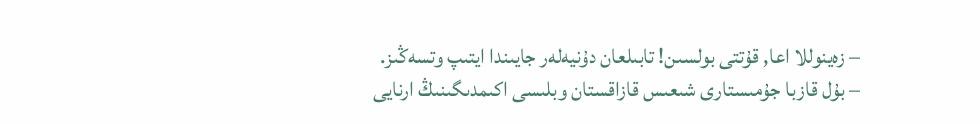– زەينوللا اعا, قۇتتى بولسىن! تابىلعان دۇنيەلەر جايىندا ايتىپ وتسەڭىز.
– بۇل قازبا جۇمىستارى شىعىس قازاقستان وبلىسى اكىمدىگىنىڭ ارنايى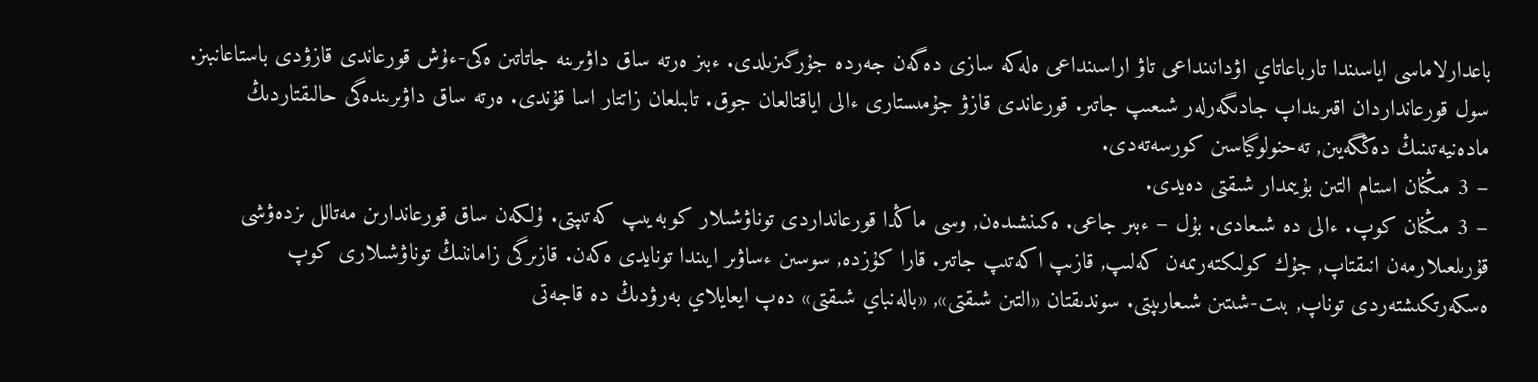باعدارلاماسى اياسىندا تارباعاتاي اۋدانىنداعى تاۋ اراسىنداعى ەلەكە سازى دەگەن جەردە جۇرگىزىلدى. ءبىز ەرتە ساق داۋىرىنە جاتاتىن ەكى-ءۇش قورعاندى قازۋدى باستاعانبىز. سول قورعانداردان اقىرىنداپ جادىگەرلەر شىعىپ جاتىر. قورعاندى قازۋ جۇمىستارى ءالى اياقتالعان جوق. تابىلعان زاتتار اسا قۇندى. ەرتە ساق داۋىرىندەگى حالىقتاردىڭ مادەنيەتىنىڭ دەڭگەيىن, تەحنولوگياسىن كورسەتەدى.
– 3 مىڭنان استام التىن بۇيىمدار شىقتى دەيدى.
– 3 مىڭنان كوپ. ءالى دە شىعادى. بۇل – ءبىر جاعى. ەكىنشىدەن, وسى ماڭدا قورعانداردى توناۋشىلار كوبەيىپ كەتىپتى. ۇلكەن ساق قورعاندارىن مەتالل ىزدەۋشى قۇرىلعىلارمەن انىقتاپ, جۇك كولىكتەرىمەن كەلىپ, قازىپ اكەتىپ جاتىر. قارا كۇزدە, سوسىن ءساۋىر ايىندا تونايدى ەكەن. قازىرگى زاماننىڭ توناۋشىلارى كوپ ەسكەرتكىشتەردى توناپ, بىت-شىتىن شىعارىپتى. سوندىقتان «التىن شىقتى», «بالەنباي شىقتى» دەپ ايعايلاي بەرۋدىڭ دە قاجەتى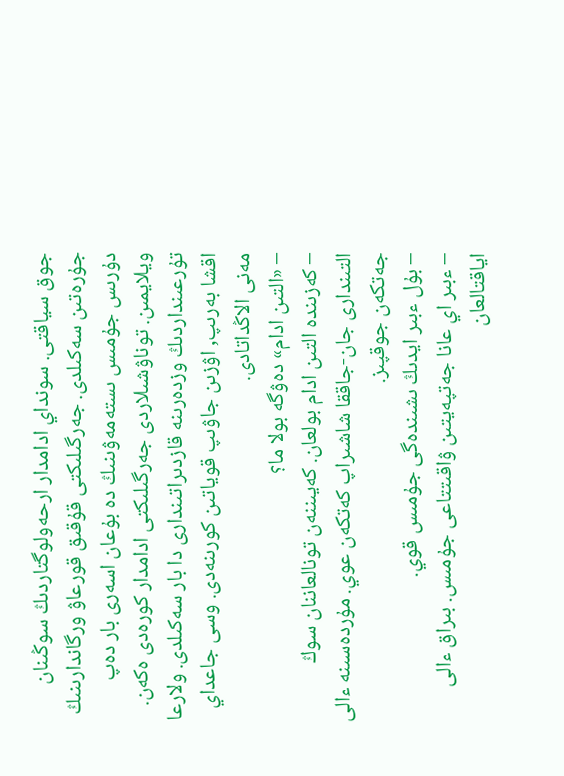جوق سياقتى. سونداي ادامدار ارحەولوگتاردىڭ سوڭىنان جۇرەتىن سەكىلدى. جەرگىلىكتى قۇقىق قورعاۋ ورگاندارىنىڭ دۇرىس جۇمىس ىستەمەۋىنىڭ دە بۇعان اسەرى بار دەپ ويلايمىن. توناۋشىلاردى جەرگىلىكتى ادامدار كورەدى ەكەن. تۇرعىنداردىڭ وزدەرىنە قازدىراتىندارى دا بار سەكىلدى. ولارعا اقشا بەرىپ, اۋزىن جاۋىپ قوياتىن كورىنەدى. وسى جاعداي مەنى الاڭداتادى.
– «التىن ادام» دەۋگە بولا ما؟
– كەزىندە التىن ادام بولعان. كەيىننەن تونالعاننان سوڭ التىندارى جان-جاققا شاشىراپ كەتكەن عوي. مۇردەسىنە ءالى جەتكەن جوقپىز.
– بۇل ءبىر ايدىڭ ىشىندەگى جۇمىس قوي.
– ءبىر اي عانا جەتپەيتىن ۋاقىتتاعى جۇمىس. بىراق ءالى اياقتالعان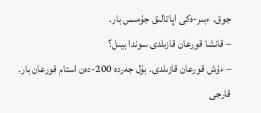جوق. ءبىر-ەكى اپاتالىق جۇمىس بار.
– قانشا قورعان قازىلدى سوندا بيىل؟
– ءۇش قورعان قازىلدى. بۇل جەردە 200-دەن استام قورعان بار. قارجى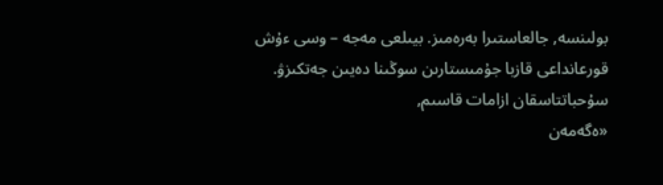بولىنسە, جالعاستىرا بەرەمىز. بيىلعى مەجە – وسى ءۇش قورعانداعى قازبا جۇمىستارىن سوڭىنا دەيىن جەتكىزۋ.
سۇحباتتاسقان ازامات قاسىم,
«ەگەمەن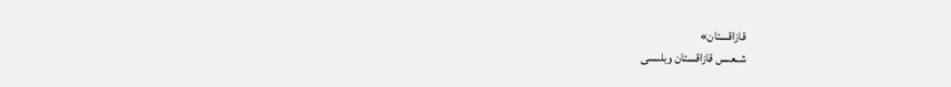قازاقستان»
شىعىس قازاقستان وبلىسى